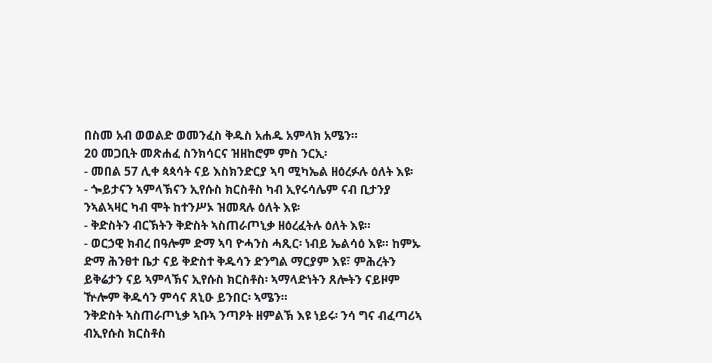በስመ አብ ወወልድ ወመንፈስ ቅዱስ አሐዱ አምላክ አሜን።
20 መጋቢት መጽሐፈ ስንክሳርና ዝዘከሮም ምስ ንርኢ፡
- መበል 57 ሊቀ ጳጳሳት ናይ እስክንድርያ ኣባ ሚካኤል ዘዕረፉሉ ዕለት እዩ፡
- ጐይታናን ኣምላኽናን ኢየሱስ ክርስቶስ ካብ ኢየሩሳሌም ናብ ቢታንያ ንኣልኣዛር ካብ ሞት ከተንሥኦ ዝመጻሉ ዕለት እዩ፡
- ቅድስትን ብርኽትን ቅድስት ኣስጠራጦኒቃ ዘዕረፈትሉ ዕለት እዩ።
- ወርኃዊ ክብረ በዓሎም ድማ ኣባ ዮሓንስ ሓጺር፡ ነብይ ኤልሳዕ እዩ። ከምኡ ድማ ሕንፀተ ቤታ ናይ ቅድስተ ቅዱሳን ድንግል ማርያም እዩ፣ ምሕረትን ይቅሬታን ናይ ኣምላኽና ኢየሱስ ክርስቶስ፡ ኣማላድነትን ጸሎትን ናይዞም ዅሎም ቅዱሳን ምሳና ጸኒዑ ይንበር፡ ኣሜን።
ንቅድስት ኣስጠራጦኒቃ ኣቡኣ ንጣዖት ዘምልኽ እዩ ነይሩ፡ ንሳ ግና ብፈጣሪኣ ብኢየሱስ ክርስቶስ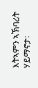እትኣምን ኣኽባሪት ሃይማኖታ፡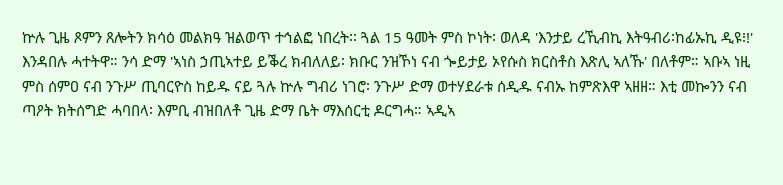ኵሉ ጊዜ ጾምን ጸሎትን ክሳዕ መልክዓ ዝልወጥ ተኅልፎ ነበረት፡፡ ጓል 15 ዓመት ምስ ኮነት፡ ወለዳ 'እንታይ ረኺብኪ እትዓብሪ፡ከፊኡኪ ዲዩ፧!' እንዳበሉ ሓተትዋ። ንሳ ድማ 'ኣነስ ኃጢኣተይ ይቕረ ክብለለይ፡ ክቡር ንዝኾነ ናብ ጐይታይ ኦየሱስ ክርስቶስ እጽሊ ኣለኹ' በለቶም። ኣቡኣ ነዚ ምስ ሰምዐ ናብ ንጉሥ ጢባርዮስ ከይዱ ናይ ጓሉ ኵሉ ግብሪ ነገሮ፡ ንጉሥ ድማ ወተሃደራቱ ሰዲዱ ናብኡ ከምጽእዋ ኣዘዘ። እቲ መኰንን ናብ ጣዖት ክትሰግድ ሓባበላ፡ እምቢ ብዝበለቶ ጊዜ ድማ ቤት ማእሰርቲ ዶርግሓ። ኣዲኣ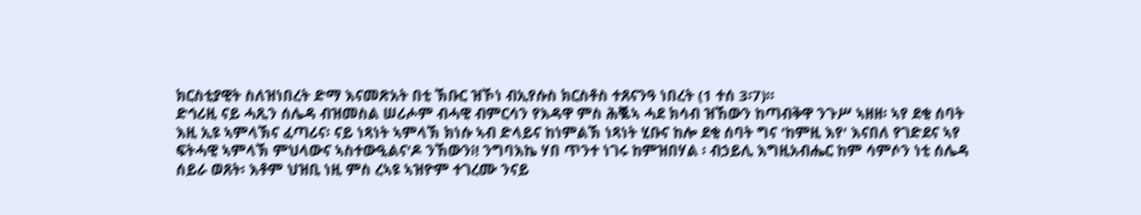ክርስቲያዊት ስለዝነበረት ድማ እናመጽአት በቲ ኽቡር ዝኾነ ብኢየሱስ ክርስቶስ ተጸናንዓ ነበረት (1 ተሰ 3፡7)።
ድኅሪዚ ናይ ሓጺን ሰሌዳ ብዝመስል ሠሪሖም ብሓዊ ብምርሳን የእዳዋ ምስ ሕቘኣ ሓደ ክሳብ ዝኸውን ከጣብቅዋ ንጉሥ ኣዘዘ፡ ኣየ ደቂ ሰባት እዚ ኢዩ ኣምላኽና ፈጣሪና፡ ናይ ነጻነት ኣምላኽ ክነሱ ኣብ ድላይና ከነምልኽ ነጻነት ሂቡና ከሎ ደቂ ሰባት ግና 'ከምዚ እየ' እናበለ የገድደና ኣየ ፍትሓዊ ኣምላኽ ምህላውና ኣስተውዒልና'ዶ ንኸውን፧! ንግባእኬ ሃበ ጥንተ ነገሩ ከምዝበሃል ፡ ብኃይሊ እግዚአብሔር ከም ሳምሶን ነቲ ሰሌዳ ሰይራ ወጸት፡ እቶም ህዝቢ ነዚ ምስ ረኣዩ ኣዝዮም ተገረሙ ንናይ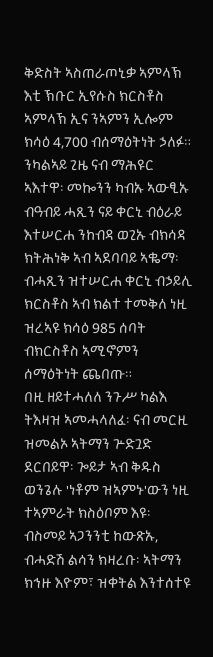ቅድስት ኣስጠራጦኒቃ ኣምላኽ እቲ ኽቡር ኢየሱስ ክርስቶስ ኣምላኽ ኢና ንኣምን ኢሎም ክሳዕ 4,700 ብሰማዕትነት ኃለፉ።
ንካልኣይ ጊዜ ናብ ማሕዩር ኣእተዋ፡ መኰንን ካብኡ ኣውፂኡ ብዓብይ ሓጺን ናይ ቀርኒ ብዕራይ እተሠርሐ ንከብዳ ወጊኡ ብክሳዳ ክትሕነቅ ኣብ ኣደባባይ ኣቈማ፡ ብሓጺን ዝተሠርሐ ቀርኒ ብኃይሊ ክርስቶስ ኣብ ክልተ ተመቅለ ነዚ ዝረኣዩ ክሳዕ 985 ሰባት ብክርስቶስ ኣሚኖምን ሰማዕትነት ጨበጡ።
በዚ ዘይተሓለለ ንጉሥ ካልእ ትእዛዝ ኣመሓላለፈ፡ ናብ መርዚ ዝመልኦ ኣትማን ጕድጓድ ደርበይዋ፡ ጐይታ ኣብ ቅዱስ ወንጌሉ 'ነቶም ዝኣምኑ'ውን ነዚ ተኣምራት ክስዕቦም እዩ፡ ብስመይ ኣጋንንቲ ከውጽኡ, ብሓድሽ ልሳን ክዛረቡ፡ ኣትማን ክኅዙ እዮም፣ ዝቀትል እንተሰተዩ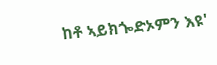ከቶ ኣይክጐድኦምን እዩ'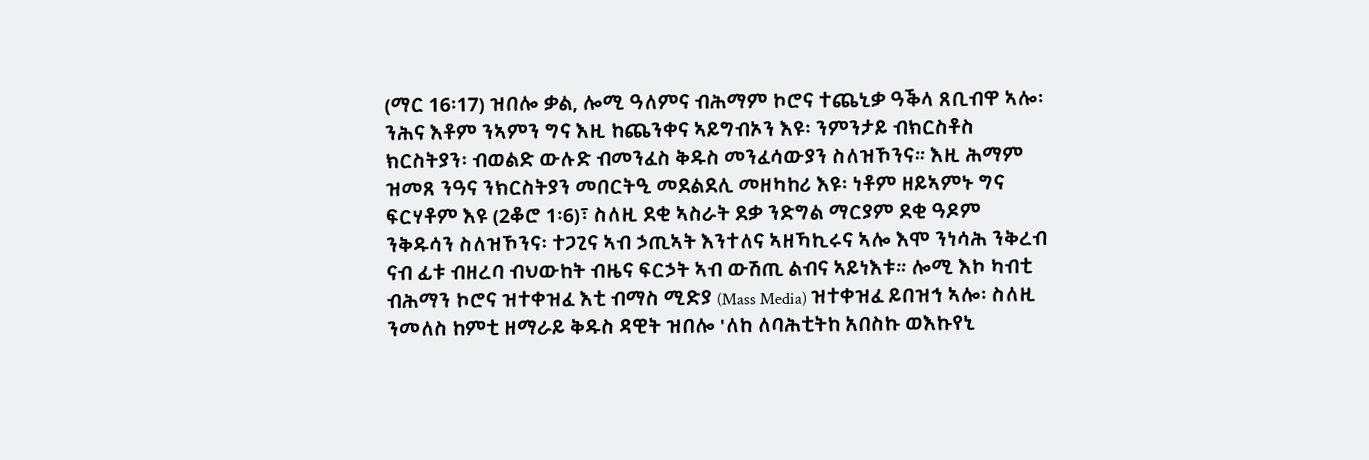(ማር 16፡17) ዝበሎ ቃል, ሎሚ ዓለምና ብሕማም ኮሮና ተጨኒቃ ዓቕላ ጸቢብዋ ኣሎ፡ ንሕና እቶም ንኣምን ግና እዚ ከጨንቀና ኣይግብኦን እዩ፡ ንምንታይ ብክርስቶስ ክርስትያን፡ ብወልድ ውሉድ ብመንፈስ ቅዱስ መንፈሳውያን ስለዝኾንና። እዚ ሕማም ዝመጸ ንዓና ንክርስትያን መበርትዒ መደልደሊ መዘካከሪ እዩ፡ ነቶም ዘይኣምኑ ግና ፍርሃቶም እዩ (2ቆሮ 1፡6)፣ ስለዚ ደቂ ኣስራት ደቃ ንድግል ማርያም ደቂ ዓዶም ንቅዱሳን ስለዝኾንና፡ ተጋጊና ኣብ ኃጢኣት እንተለና ኣዘኻኪሩና ኣሎ እሞ ንነሳሕ ንቅረብ ናብ ፊቱ ብዘረባ ብህውከት ብዜና ፍርኃት ኣብ ውሽጢ ልብና ኣይነእቱ። ሎሚ እኮ ካብቲ ብሕማን ኮሮና ዝተቀዝፈ እቲ ብማስ ሚድያ (Mass Media) ዝተቀዝፈ ይበዝኅ ኣሎ፡ ስለዚ ንመለስ ከምቲ ዘማራይ ቅዱስ ዳዊት ዝበሎ 'ለከ ለባሕቲትከ አበስኩ ወእኩየኒ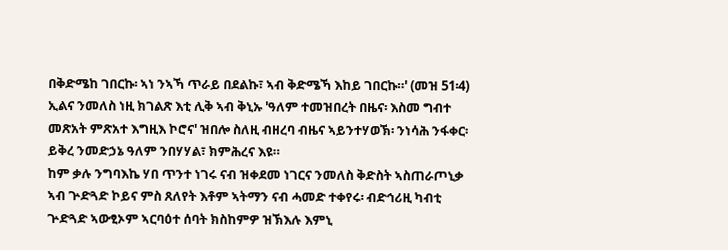በቅድሜከ ገበርኩ፡ ኣነ ንኣኻ ጥራይ በደልኩ፣ ኣብ ቅድሜኻ እከይ ገበርኩ።' (መዝ 51፡4) ኢልና ንመለስ ነዚ ክገልጽ እቲ ሊቅ ኣብ ቅኒኡ 'ዓለም ተመዝበረት በዜና፡ እስመ ግብተ መጽአት ምጽአተ እግዚእ ኮሮና' ዝበሎ ስለዚ ብዘረባ ብዜና ኣይንተሃወኽ፡ ንነሳሕ ንፋቀር፡ ይቅረ ንመድኃኔ ዓለም ንበሃሃል፣ ክምሕረና እዩ።
ከም ቃሉ ንግባእኬ ሃበ ጥንተ ነገሩ ናብ ዝቀደመ ነገርና ንመለስ ቅድስት ኣስጠራጦኒቃ ኣብ ጕድጓድ ኮይና ምስ ጸለየት እቶም ኣትማን ናብ ሓመድ ተቀየሩ፡ ብድኅሪዚ ካብቲ ጕድጓድ ኣውፂኦም ኣርባዕተ ሰባት ክስከምዎ ዝኽእሉ እምኒ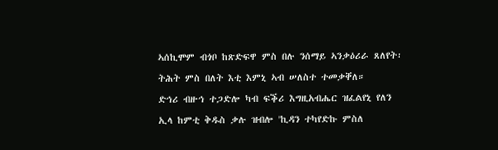ኣሰኪሞም ብጎቦ ከጽድፍዋ ምስ በሉ ንሰማይ ኣንቃዕሪራ ጸለየት፡ ትሕት ምስ በለት እቲ እምኒ ኣብ ሠለስተ ተመቃቐለ።
ድኅሪ ብዙኅ ተጋድሎ ካብ ፍቕሪ እግዚአብሔር ዝፈልየኒ የለን ኢላ ከምቲ ቅዱስ ቃሉ ዝብሎ 'ኪዳን ተካየድኩ ምስለ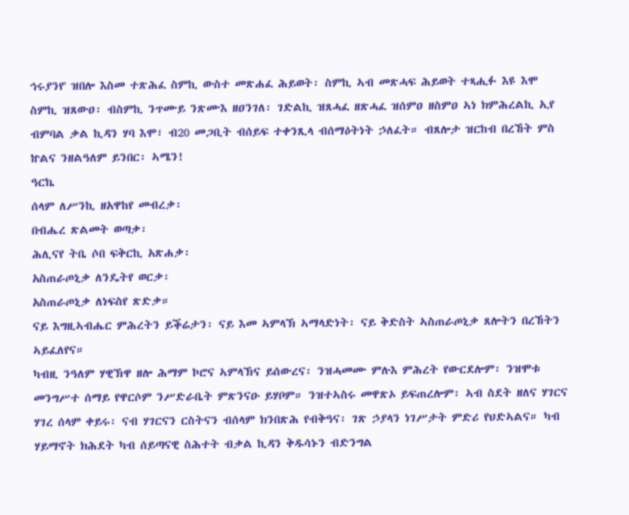ኅሩያንየ' ዝበሎ እስመ ተጽሕፈ ስምኪ ውስተ መጽሐፈ ሕይወት፡ ስምኪ ኣብ መጽሓፍ ሕይወት ተጻሒፉ እዩ እሞ ስምኪ ዝጸውዐ፡ ብስምኪ ንጥሙይ ንጽሙእ ዘዐንገለ፡ ገድልኪ ዝጸሓፈ ዘጽሓፈ ዝሰምዐ ዘስምዐ ኣነ ክምሕረልኪ ኢየ ብምባል ቃል ኪዳን ሃባ እሞ፣ ብ20 መጋቢት ብሰይፍ ተቀንጺላ ብሰማዕትነት ኃለፈት። ብጸሎታ ዝርከብ በረኸት ምስ ኵልና ንዘልዓለም ይንበር፡ ኣሜን!
ዓርኬ
ሰላም ለሥንኪ ዘአዋከየ መብረቃ፡
በብሔረ ጽልመት ወጣቃ፡
ሕሊናየ ትቤ ሶበ ፍቅርኪ አጽሐቃ፡
አስጠራጦኒቃ ለንዴትየ ወርቃ፡
አስጠራጦኒቃ ለነፍስየ ጽድቃ።
ናይ እግዚኣብሔር ምሕረትን ይቕሬታን፡ ናይ እመ ኣምላኽ ኣማላድነት፡ ናይ ቅድስት ኣስጠራጦኒቃ ጸሎትን በረኸትን ኣይፈለየና።
ካብዚ ንዓለም ሃዊኽዋ ዘሎ ሕማም ኮሮና ኣምላኽና ይሰውረና፡ ንዝሓመሙ ምሉእ ምሕረት የውርደሎም፡ ንዝሞቱ መንግሥተ ሰማይ የዋርሶም ንሥድራቤት ምጽንናዑ ይሃቦም። ንዝተኣስሩ መዋጽኦ ይፍጠረሎም፡ ኣብ ስደት ዘለና ሃገርና ሃገረ ሰላም ቀይሩ፡ ናብ ሃገርናን ርስትናን ብሰላም ክንበጽሕ የብቅዓና፡ ገጽ ኃያላን ነገሥታት ምድሪ የህድኣልና። ካብ ሃይማኖት ክሕደት ካብ ሰይጣናዊ ስሕተት ብቃል ኪዳን ቅዱሳኑን ብድንግል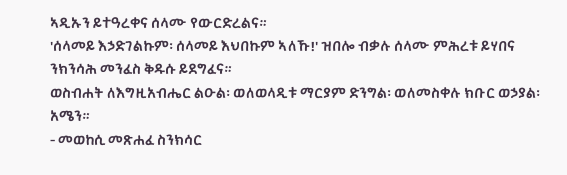ኣዲኡን ይተዓረቀና ሰላሙ የውርድረልና።
'ሰላመይ እኃድገልኩም፡ ሰላመይ እህበኩም ኣለኹ!' ዝበሎ ብቃሉ ሰላሙ ምሕረቱ ይሃበና ንክንሳሕ መንፈስ ቅዱሱ ይደግፈና።
ወስብሐት ለእግዚአብሔር ልዑል፡ ወለወላዲቱ ማርያም ድንግል፡ ወለመስቀሉ ክቡር ወኃያል፡ አሜን።
- መወከሲ መጽሐፈ ስንክሳር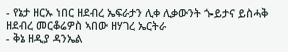- የኔታ ዘርኡ ነበር ዘደብረ ኤፍራታን ሊቀ ሊቃውንት ጐይታና ይስሓቅ ዘደብረ መርቆሬዎስ ኣበው ዘሃገረ ኤርትራ
- ቅኔ ዘዲያ ዳንኤል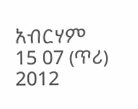አብርሃም
15 07 (ጥሪ) 2012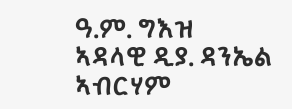ዓ.ም. ግእዝ
ኣዳላዊ ዲያ. ዳንኤል ኣብርሃም